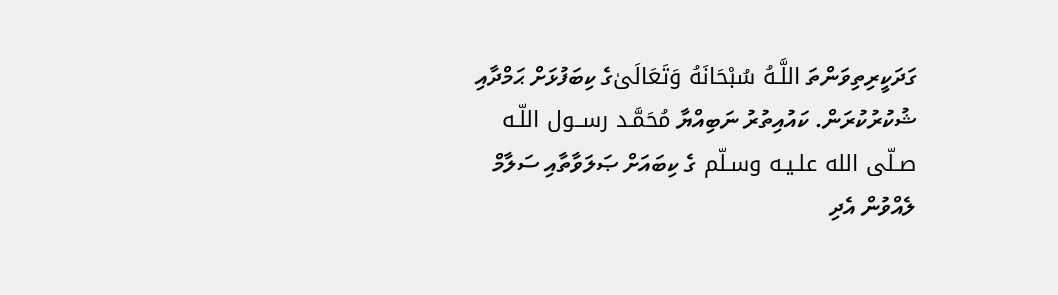ގަދަކީރިތިވަންތަ اللَّـهُ سُبْحَانَهُ وَتَعَالَىٰގެ ކިބަފުޅަށް ޙަމްދާއި ޝުކުރުކުރަން. ކައުއިތުރު ނަބިއްޔާ مُحَمَّـد رســول اللّـه صـلّى الله علـيـه وسـلّم ގެ ކިބައަށް ޞަލަވާތާއި ސަލާމް ލެއްވުން އެދި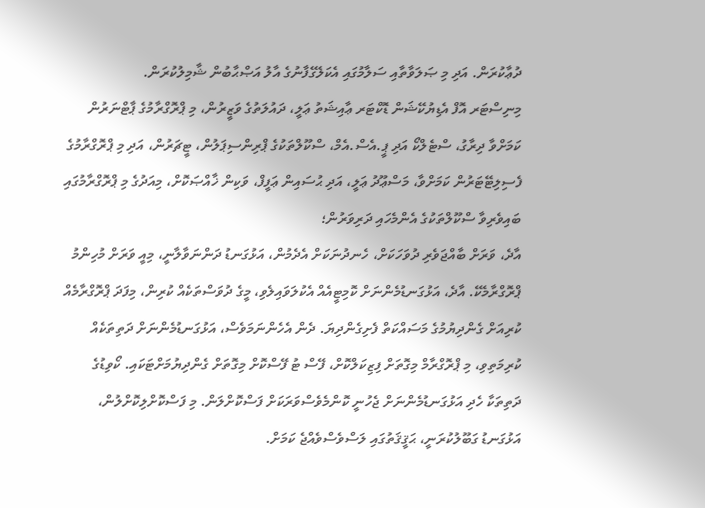ދުޢާކުރަން. އަދި މި ޞަލަވާތާއި ސަލާމުގައި އެކަލޭގެފާނުގެ އާލު އަޞްޙާބުން ޝާމިލުކުރަން.
މިނިސްޓަރ އޮފް އެޑިޔުކޭޝަން ޑޮކްޓަރ ޢާއިޝަތު ޢަލީ، ދައުލަތުގެ ވަޒީރުން، މި ޕްރޮގްރާމުގެ ޕާޓްނަރުން ކަމަށްވާ ދިރާގު، ސްޓެލްކޯ އަދި ޕީ.އެސް.އެމް، ސްކޫލްތަކުގެ ޕްރިންސިޕަލުން، ޓީޗަރުން، އަދި މި ޕްރޮގްރާމުގެ ފެސިލިޓޭޓަރުން ކަމަށްވާ، މަސްޢޫދު ޢަލީ، އަދި ޙުސައިން ޢަފީފް، ވަކިން ޚާއްޞަކޮށް، މިއަދުގެ މި ޕްރޮގްރާމުގައި ބައިވެރިވާ ސްކޫލްތަކުގެ އެންމެހައި ދަރިވަރުން؛
އާދެ، ވަރަށް ބާއްޖަވެރި ދުވަހަކަށް، ހެނދުނަކަށް އެދެމުން، އަޅުގަނޑު ދަންނަވާލާނީ، މިއީ ވަރަށް މުހިންމު ޕްރޮގްރާމެކޭ. އާދެ، އަޅުގަނޑުމެންނަށް ކޮމިޓީއެއް އެކުލަވައިލެވި، މީގެ ދުވަސްތަކެއް ކުރިން، މިފަދަ ޕްރޮގްރާމެއް ކުރިއަށް ގެންދިޔުމުގެ މަސައްކަތް ފެށިގެންދިޔަ. ދެން އެހެންނަމަވެސް، އަޅުގަނޑުމެންނަށް ދަތިތަކެއް ކުރިމަތިވި، މި ޕްރޮގްރާމް މިގޮތަށް ފިޒިކަލްކޮށް، ފޭސް ޓު ފޭސްކޮށް މިގޮތަށް ގެންދިޔުމަށްޓަކައި. ކޯވިޑުގެ ދަތިތަކާ ހެދި އަޅުގަނޑުމެންނަށް ޖެހުނީ ކޮންމެވެސްވަރަކަށް ފަސްކޮށްލަން. މި ފަސްކޮށްލިކޮށްލުން، އަޅުގަނޑު ގަބޫލުކުރަނީ، ޙަޤީޤަތުގައި ލަސްވެސްވެއްޖެ ކަމަށް.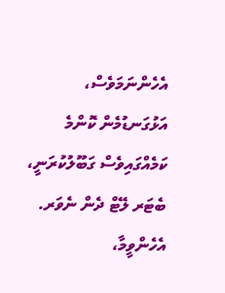އެހެންނަމަވެސް، އަޅުގަނޑުމެން ކޮންމެ ކަމެއްގައިވެސް ގަބޫލުކުރަނީ، ބެޓަރ ލޭޓް ދެން ނެވަރ. އެހެންވީމާ،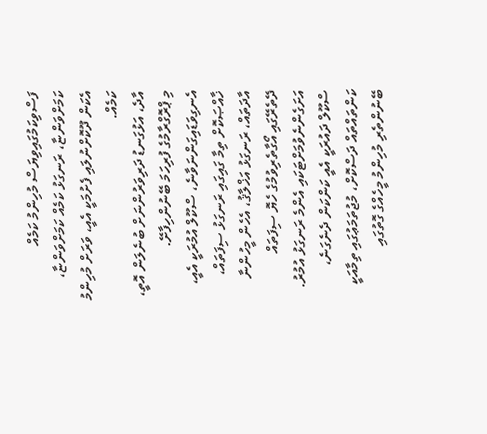ފަސްވިކަމުގައިވިޔަސް މުހިންމު ކަމެއް ކަމަށްވަންޏާ، ރަނގަޅު ކަމެއް ކަމަށްވަންޏާ، އެކަން ދޫކޮށްނުލައި ފެށުމަކީ އެއީ، ވަރަށް މުހިންމު ކަމެއް.
އާދެ، އަޅުގަނޑު ދަރިވަރުންނަށް ބުނެލަން އޮތީ، މި ޕްރޮގްރާމުގެ ފުރިހަމަ ބޭނުންހިފާށޭ. އެނގިވަޑައިގަންނަވާނެ، ސްކޫލް އުމުރަކީ އެއީ، ޚާއްޞަކޮށް ތިމާ ގައިގައި ރަނގަޅު ސިފަތައް، އާދަތައް، ރަނގަޅު އަޚްލާޤު، އެހެން މީހުންނާ ދޭތެރޭގައި އޯގާތެރިވުމުގެ ހެޔޮ ސިފަތައް އަށަގެންނެވުމަށްޓަކައި އެންމެ ރަނގަޅު އުމުރު. ސްކޫލް ދައުރަކީ އެއީ ކަންކަން ދެނެގަނެ، ކަންތައްތައް ދަސްކޮށް، މުޖުތަމަޢުގައި ތިމާއަކީ ބޭނުންތެރި މުހިންމު މީހެއްގެ ގޮތުގައި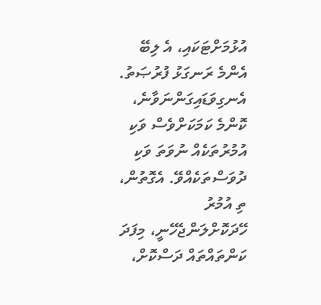އުޅުމަށްޓަކައި، އެ ލިބޭ އެންމެ ރަނގަޅު ފުރުޞަތު. އެނގިވަޑައިގަންނަވާނެ، ކޮންމެ ކަމަކަށްވެސް ވަކި އުމުރުތަކެއް ނުވަތަ ވަކި ދުވަސްތަކެއްވޭ. އެގޮތުން، ތި އުމުރު ހޭދަކޮށްލަންޖެހޭނީ، މިފަދަ ކަންތައްތައް ދަސްކޮށް،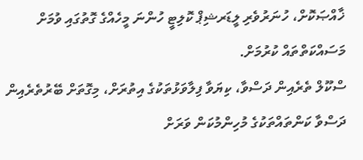ޚާއްޞަކޮށް، ހުނަރުވެރި ލީޑަރޝިޕް ކޮލިޓީ ހުންނަ މީހެއްގެ ގޮތުގައި ވުމަށް މަސައްކަތްތައް ކުރުމަށް.
ސްކޫލް ތެރެއިން ދަސްވާ، ކިޔަވާ ފިލާވަޅުތަކުގެ އިތުރަށް، މިގޮތަށް ބޭރުތެރެއިން ދަސްވާ ކަންތައްތަކުގެ މުހިންމުކަން ވަރަށް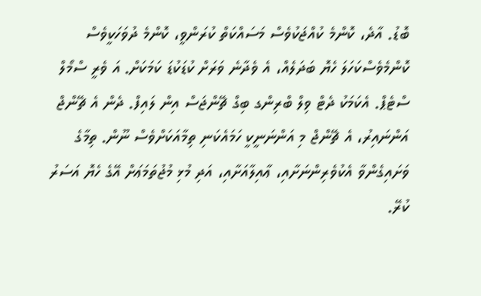ބޮޑު. އާދެ، ކޮންމެ ކުއްޖަކުވެސް މަސައްކަތް ކުރަންވީ، ކޮންމެ ދުވަހަކީވެސް ކޮންމެވެސްކަހަލަ ހެޔޮ ބަދަލެއް، އެ ވެދާނެ ވަރަށް ކުޑަކުޑަ ކަމަކަށް. އަ ވެރީ ސްމޯލް ސްޓެޕް. އެކަމަކު ދެޓް ވިލް ބްރިންގ ބިގް ޗޭންޖަސް އިން ލައިފް. ދެން އެ ޗޭންޖް އަންނައިރު، އެ ޗޭންޖް މި އަންނަނީކީ ހަމައެކަނި ތިމާއަކަށްވެސް ނޫން. ތިމާގެ ވަށައިގެންވާ އެކުވެރިންނަށާއި، ޢާއިލާއަށާއި، އަދި މުޅި މުޖުތަމަޢަށް އޭގެ ހެޔޮ އަސަރު ކުރޭ.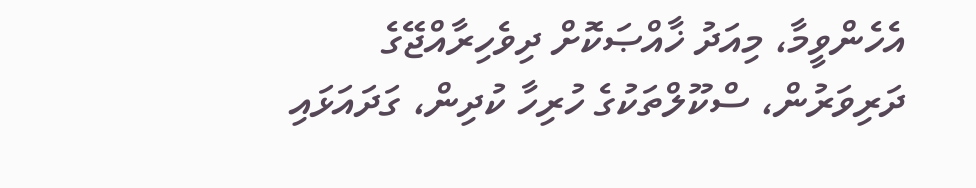އެހެންވީމާ، މިއަދު ޚާއްޞަކޮށް ދިވެހިރާއްޖޭގެ ދަރިވަރުން، ސްކޫލްތަކުގެ ހުރިހާ ކުދިން، ގަދައަޅައި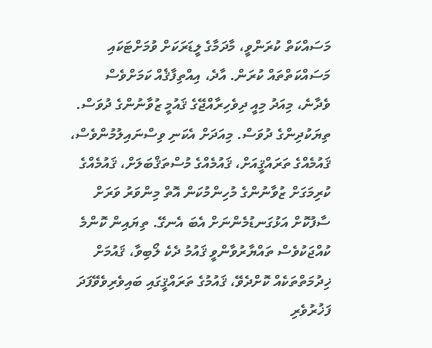މަސައްކަތް ކުރަންވީ، މާދަމާގެ ލީޑަރަކަށް ވުމަށްޓަކައި މަސައްކަތްތައް ކުރަން. އާދެ، އިއްތިފާޤެއް ކަމަށްވެސް ވެދާނެ، މިއަދު މިއީ ދިވެހިރާއްޖޭގެ ޤައުމީ ޒުވާނުންގެ ދުވަސް. ތިޔަކުދިންގެ ދުވަސް. މިއަދަށް އެކަނި ވިސްނައިލުމުންވެސް، ޤައުމެއްގެ ތަރައްޤީއަށް، ޤައުމެއްގެ މުސްތަޤްބަލަށް، ޤައުމެއްގެ ކުރިމަގަށް ޒުވާނުންގެ މުހިންމުކަން އޮތް މިންވަރު ވަރަށް ސާފުކޮށް އަޅުގަނޑުމެންނަށް އެބަ އެނގޭ. ތިޔައިން ކޮންމެ ކުއްޖަކުވެސް ތައްޔާރުވާންވީ ޤައުމު ދެކެ ލޯބިވާ، ޤައުމަށް ޚިދުމަތްތަކެއް ކޮށްދެވޭ، ޤައުމުގެ ތަރައްޤީގައި ބައިވެރިވެވޭފަދަ ފަޚުރުވެރި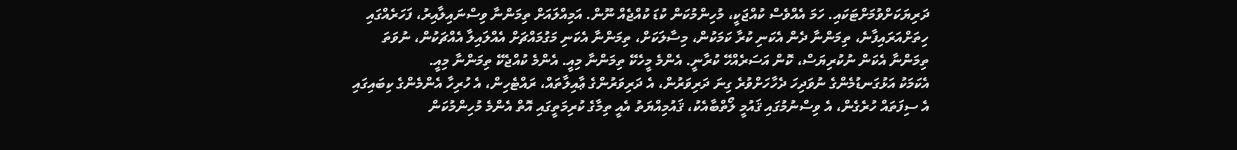ދަރިޔަކަށްވުމަށްޓަކައި. ހަމަ އެއްވެސް ކުއްޖަކީ، މުހިންމުކަން ކުޑަ ކުއްޖެއް ނޫން. އަމިއްލައަށް ތިމަންނާ ވިސްނައިލާއިރު، ފަހަރެއްގައި ހިތަށްއަރައިފާނެ، ތިމަންނާ ދެން އެކަނި ކުރާ ކަމަކުން، މިސާލަކަށް، ތިމަންނާ އެކަނި މަގުމައްޗަށް އެއްލައިލާ އެއްޗަކުން، ނުވަތަ ތިމަންނާ އެކަން ނުކުރިޔަސް، ކޮން އަސަރެއްހޭ ކުރާނީ. އެންމެ މީހެކޭ ތިމަންނާ މިއީ. އެންމެ ކުއްޖެކޭ ތިމަންނާ މިއީ.
އެކަމަކު އަޅުގަނޑުމެންގެ ނުވަދިހަ ދެހާހަށްވުރެ ގިނަ ދަރިވަރުން، އެ ދަރިވަރުންގެ ޢާއިލާތައް، ރައްޓެހިން، އެ ހުރިހާ އެންމެންގެ ކިބައިގައި އެ ސިފަތައް ހުރެގެން، އެ ވިސްނުމުގައި ޤައުމީ ލޯތްބާއެކު، ޤައުމިއްޔަތު އެއީ ތިމާގެ ކުރިމަތީގައި އޮތް އެންމެ މުހިންމުކަން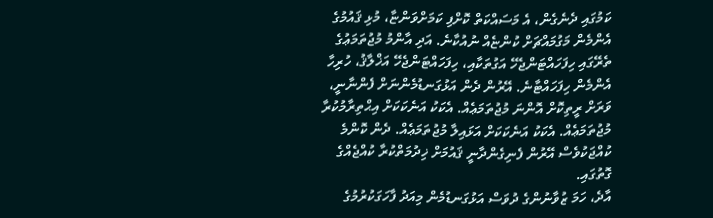ކަމުގައި ދެނެގެން، އެ މަސައްކަތް ކޮށްފި ކަމަށްވަންޏާ، މުޅި ޤައުމުގެ އެންމެން މަގުމައްޗަށް ކުންޏެއް ނުއުކާނެ. އަދި އާންމު މުޖުތަމަޢުގެ ތެރޭގައި ހިފަހައްޓަންޖެހޭ އަގުތަކާއި، ހިފަހައްޓަންޖެހޭ އަޚްލާޤު، ހުރިހާ އެންމެން ހިފަހައްޓާނެ. އޭރުން ދެން އަޅުގަނޑުމެންނަށް ފެންނާނީ، ވަރަށް ރީތިކޮށް އޮންނަ މުޖުތަމަޢެއް. އެކަކު އަނެކަކަށް އިޙްތިރާމުކުރާ މުޖުތަމަޢެއް. އެކަކު އަނެކަކަށް އަޅައިލާ މުޖުތަމަޢެއް. ދެން ކޮންމެ ކުއްޖަކުވެސް އޭރުން ފެނިގެންދާނީ ޤައުމަށް ޚިދުމަތްކުރާ ކުއްޖެއްގެ ގޮތުގައި.
އާދެ، ހަމަ ޒުވާނުންގެ ދުވަސް އަޅުގަނޑުމެން މިއަދު ފާހަގަކުރުމުގެ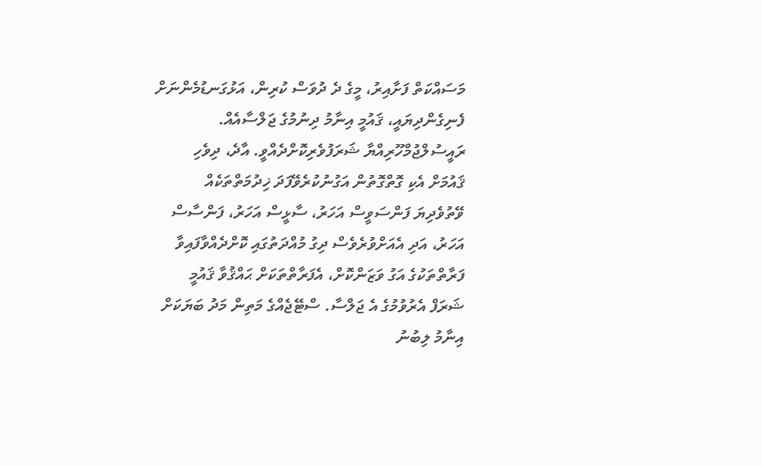މަސައްކަތް ފަށާއިރު، މީގެ ދެ ދުވަސް ކުރިން، އަޅުގަނޑުމެންނަށް ފެނިގެންދިޔައީ، ޤައުމީ އިނާމު ދިނުމުގެ ޖަލްސާއެއް. ރައީސުލްޖުމްހޫރިއްޔާ ޝަރަފުވެރިކޮށްދެއްވީ. އާދެ، ދިވެހި ޤައުމަށް އެކި ގޮތްގޮތުން އަގުނުކުރެވޭފަދަ ޚިދުމަތްތަކެއް ވޭތުވެދިޔަ ފަންސަވީސް އަހަރު، ސާޅީސް އަހަރު، ފަންސާސް އަހަރު، އަދި އެއަށްވުރެވެސް ދިގު މުއްދަތުގައި ކޮށްދެއްވާފައިވާ ފަރާތްތަކުގެ އަގު ވަޒަންކޮށް، އެފަރާތްތަކަށް ޙައްޤުވާ ޤައުމީ ޝަރަފް އެރުވުމުގެ އެ ޖަލްސާ. ސްޓޭޖެއްގެ މަތިން މަދު ބަޔަކަށް އިނާމު ލިބުނު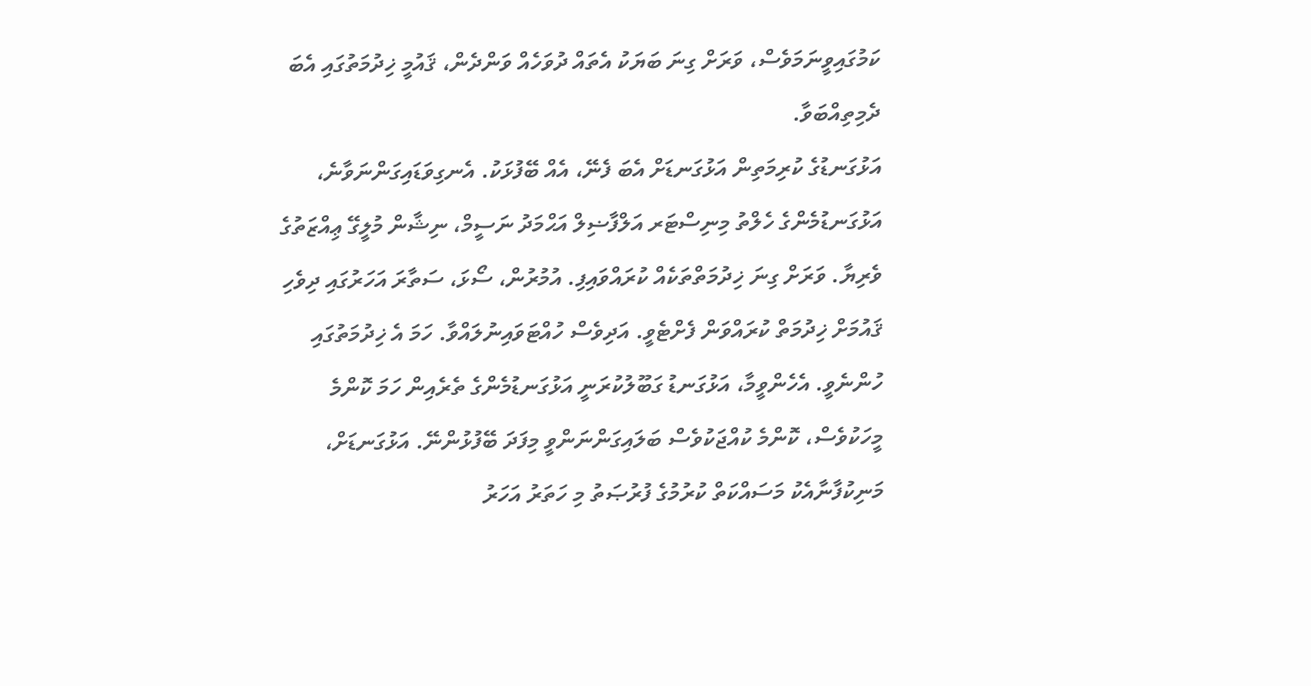ކަމުގައިވީނަމަވެސް، ވަރަށް ގިނަ ބަޔަކު އެތައް ދުވަހެއް ވަންދެން، ޤައުމީ ޚިދުމަތުގައި އެބަ ދެމިތިއްބަވާ.
އަޅުގަނޑުގެ ކުރިމަތިން އަޅުގަނޑަށް އެބަ ފެނޭ، އެއް ބޭފުޅަކު. އެނގިވަޑައިގަންނަވާނެ، އަޅުގަނޑުމެންގެ ހެލްތު މިނިސްޓަރ އަލްފާޟިލް އަޙްމަދު ނަސީމް، ނިޝާން މުލީގޭ ޢިއްޒަތުގެ ވެރިޔާ. ވަރަށް ގިނަ ޚިދުމަތްތަކެއް ކުރައްވައިފި. އުމުރުން، ސޯޅަ، ސަތާރަ އަހަރުގައި ދިވެހި ޤައުމަށް ޚިދުމަތް ކުރައްވަން ފެށްޓެވީ. އަދިވެސް ހުއްޓަވައިނުލައްވާ. ހަމަ އެ ޚިދުމަތުގައި ހުންނެވީ. އެހެންވީމާ، އަޅުގަނޑު ގަބޫލުކުރަނީ އަޅުގަނޑުމެންގެ ތެރެއިން ހަމަ ކޮންމެ މީހަކުވެސް، ކޮންމެ ކުއްޖަކުވެސް ބަލައިގަންނަންވީ މިފަދަ ބޭފުޅުންނޭ. އަޅުގަނޑަށް، މަނިކުފާނާއެކު މަސައްކަތް ކުރުމުގެ ފުރުޞަތު މި ހަތަރު އަހަރު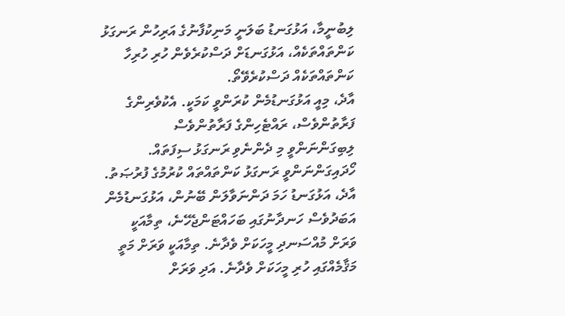ލިބުނީމާ، އަޅުގަނޑު ބަލަނީ މަނިކުފާނުގެ އަރިހުން ރަނގަޅު ކަންތައްތަކެއް، އަޅުގަނޑަށް ދަސްކުރެވެން ހުރި ހުރިހާ ކަންތައްތަކެއް ދަސްކުރެވޭތޯ.
އާދެ، މިއީ އަޅުގަނޑުމެން ކުރަންވީ ކަމަކީ. އެކުވެރިންގެ ފަރާތުންވެސް، ރައްޓެހިންގެ ފަރާތުންވެސް ލިބިގަންނަންވީ މި ދެންނެވި ރަނގަޅު ސިފަތައް. ހޯދައިގަންނަންވީ ރަނގަޅު ކަންތައްތައް ކުރުމުގެ ފުރުޞަތު. އާދެ، އަޅުގަނޑު ހަމަ ދަންނަވާލަން ބޭނުން، އަޅުގަނޑުމެން އަބަދުވެސް ހަނދާނުގައި ބަހައްޓަންޖެހޭނެ، ތިމާއަކީ ވަރަށް މުއްސަނދި މީހަކަށް ވެދާނެ. ތިމާއަކީ ވަރަށް މަތީ މަޤާމެއްގައި ހުރި މީހަކަށް ވެދާނެ. އަދި ވަރަށް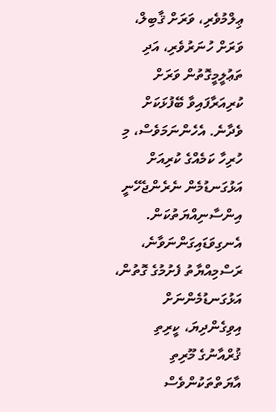ޢިލްމުވެރި، ވަރަށް ޤާބިލް، ވަރަށް ހުނަރުވެރި، އަދި ތަޢުލީމީގޮތުން ވަރަށް ކުރިއަރާފައިވާ ބޭފުޅަކަށް ވެދާނެ. އެހެންނަމަވެސް، މި ހުރިހާ ކަމެއްގެ ކުރިއަށް އަޅުގަނޑުމެން ނެރެންޖެހޭނީ އިންސާނިއްޔަތުކަން.
އެނގިވަޑައިގަންނަވާނެ، ރަސްމިއްޔާތު ފެށުމުގެ ގޮތުން، އަޅުގަނޑުމެންނަށް އިވިގެންދިޔަ، ކީރިތި ޤުރްއާނުގެ މޫރިތި އާޔަތްތަކުންވެސް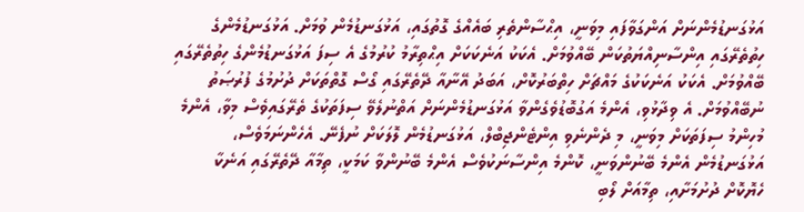އަޅުގަނޑުމެންނަށް އަންގަވާފައި މިވަނީ، އިޙްސާންތެރި ބައެއްގެ ގޮތުގައި، އަޅުގަނޑުމެން ވުމަށް. އަޅުގަނޑުމެންގެ ހިތުތެރޭގައި އިންސާނިއްޔަތުކަން ބޭއްވުމަށް. އެކަކު އަނެކަކަށް އިޙްތިރާމު ކުރުމުގެ އެ ސިފަ އަޅުގަނޑުމެންގެ ހިތުތެރޭގައި ބޭއްވުމަށް. އެކަކު އަނެކަކުގެ މައްޗަށް ހިތްބަރުކޮށް، އަބަދު އޭނާއާ ދޭތެރޭގައި ގޯސް ގޮތްތަކަށް ދުށުމުގެ ފުރުޞަތު ނުބޭއްވުމަށް. އެ ވިދާޅުވި، އެންމެ އަގުބޮޑުވެގެންވާ އަޅުގަނޑުމެންނަށް އަތްނުލެވޭ ސިފަތަކުގެ ތެރޭގައިވެސް މިވާ، އެންމެ މުހިންމު ސިފަތަކަށް މިވަނީ، މި ދެންނެވި އިންޓެންޖިބްލް، އަޅުގަނޑުމެން ލޮލަކަށް ނުފެނޭ. އެހެންނަމަވެސް، އަޅުގަނޑުމެން އެންމެ ބޭނުންވަނީ، ކޮންމެ އިންސާނަކުވެސް އެންމެ ބޭނުންވާ ކަމަކީ، ތިމާއާ ދޭތެރޭގައި އަނެކާ ހެޔޮކޮށް ދުށުމަށާއި، ތިމާއަށް ލޯބި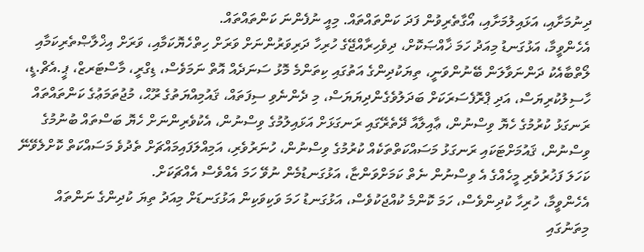ދިނުމަށާއި، އަޅައިލުމަށާއި، އޯގާތެރިވުން ފަދަ ކަންތައްތައް. މިއީ ނުފެންނަ ކަންތައްތައް.
އެހެންވީމާ، އަޅުގަނޑު މިއަދު ހަމަ ޚާއްޞަކޮށް، ދިވެހިރާއްޖޭގެ ހުރިހާ ދަރިވަރުންނަށް ވަރަށް ހިތްހެޔޮކަމާއި، ވަރަށް އިޚްލާޞްތެރިކަމާއި ލޯތްބާއެކު ދަންނަވާލަން ބޭނުންވަނީ، ތިޔަކުދިންގެ އަތުގައި ކިތަންމެ މޮޅު ސަނަދެއް އޮތް ނަމަވެސް، ޑިގްރީ، މާސްޓަރޒް، ޕީ.އެޗް.ޑީ، ހާސިލުކުރިޔަސް، އަދި ޕްރޮފެސަރަކަށް ބަދަލުވެގެންދިޔަޔަސް، މި ދެންނެވި ސިފަތައް، ޤައުމިއްޔަތުގެ ރޫޙް، މުޖުތަމަޢުގެ ކަންތައްތައް ރަނގަޅު ކުރުމުގެ ހެޔޮ ވިސްނުން، ޢާއިލާއާ ދޭތެރޭގައި ރަނގަޅަށް އަޅައިލުމުގެ ވިސްނުން، އެކުވެރިންނަށް ހެޔޮ ބަސްތައް ބުނުމުގެ ވިސްނުން، ޤައުމަށްޓަކައި ރަނގަޅު މަސައްކަތްތަކެއް ކުރުމުގެ ވިސްނުން، ހުނަރުވެރި، އަމިއްލަފައިމައްޗަށް ތެދުވެ މަސައްކަތް ކޮށްލެވޭނޭ ކަހަލަ ފަޚުރުވެރި މީހެއްގެ އެ ވިސްނުން ނެތް ކަމަށްވަންޏާ، އަޅުގަނޑުމެން ނުވޭ ހަމަ އެއްވެސް އެއްޗަކަށް.
އެހެންވީމާ، ހުރިހާ ކުދިންވެސް، ހަމަ ކޮންމެ ކުއްޖަކުވެސް، އަޅުގަނޑު ހަމަ ވަކިވަކިން އަޅުގަނޑަށް މިއަދު ތިޔަ ކުދިންގެ ނަންތައް މިތަނުގައި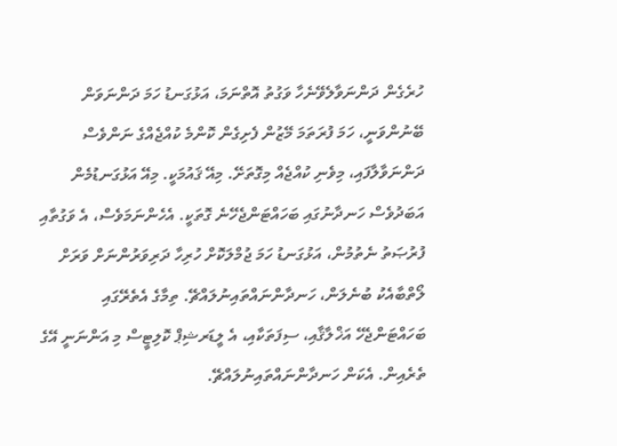ހުރެގެން ދަންނަވާލެވޭނެހާ ވަގުތު އޮތްނަމަ، އަޅުގަނޑު ހަމަ ދަންނަވަން ބޭނުންވަނީ، ހަމަ ފުރަތަމަ މޭޒުން ފެށިގެން ކޮންމެ ކުއްޖެއްގެ ނަންވެސް ދަންނަވާލާފައި، މިވެނި ކުއްޖެއް މިގޮތަށޭ. މިއޭ ޤައުމަކީ. މިއޭ އަޅުގަނޑުމެން އަބަދުވެސް ހަނދާނުގައި ބަހައްޓަންޖެހޭނެ ގޮތަކީ. އެހެންނަމަވެސް، އެ ވަގުތާއި ފުރުޞަތު ނެތުމުން، އަޅުގަނޑު ހަމަ ޖުމްލަކޮށް ހުރިހާ ދަރިވަރުންނަށް ވަރަށް ލޯތްބާއެކު ބުނެލަން، ހަނދާންނައްތައިނުލައްޗޭ. ތިމާގެ އެތެރޭގައި ބަހައްޓަންޖެހޭ އަޚްލާޤާއި، ސިފަތަކާއި، އެ ލީޑަރޝިޕް ކޮލިޓީސް މި އަންނަނީ އޭގެ ތެރެއިން. އެކަން ހަނދާންނައްތައިނުލައްޗޭ.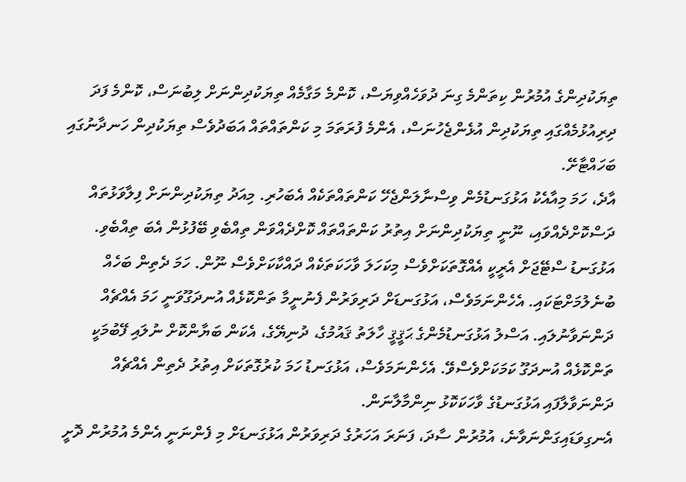ތިޔަކުދިންގެ އުމުރުން ކިތަންމެ ގިނަ ދުވަހެއްވިޔަސް، ކޮންމެ މަގާމެއް ތިޔަކުދިންނަށް ލިބުނަސް، ކޮންމެ ފަދަ ދިރިއުޅުމެއްގައި ތިޔަކުދިން އުޅެންޖެހުނަސް، އެންމެ ފުރަތަމަ މި ކަންތައްތައް އަބަދުވެސް ތިޔަކުދިން ހަނދާނުގައި ބަހައްޓާށޭ.
އާދެ، ހަމަ މިއާއެކު އަޅުގަނޑުމެން ވިސްނާލަންޖެހޭ ކަންތައްތަކެއް އެބަހުރި. މިއަދު ތިޔަކުދިންނަށް ފިލާވަޅުތައް ދަސްކޮށްދެއްވައި، ނޫނީ ތިޔަކުދިންނަށް އިތުރު ކަންތައްތައް ކޮށްދެއްވަން ތިއްބެވި ބޭފުޅުން އެބަ ތިއްބެވި. އަޅުގަނޑު ސްޓޭޖަށް އެރީކީ އެއްގޮތަކަށްވެސް މިކަހަލަ ވާހަކަތަކެއް ދައްކާކަށްވެސް ނޫން. ހަމަ ދެތިން ބަހެއް ބުނެލުމަށްޓަކައި. އެހެންނަމަވެސް، އަޅުގަނޑަށް ދަރިވަރުން ފެނުނީމާ ތަންކޮޅެއް އުނދަގޫވަނީ ހަމަ އެއްޗެއް ދަންނަވާނުލައި. އަސްލު އަޅުގަނޑުމެންގެ ޙަޤީޤީ ހާލަތު ޤައުމުގެ، ދުނިޔޭގެ، އެކަން ބަޔާންކޮށް ނުލައި ފޭބުމަކީ ތަންކޮޅެއް އުނދަގޫ ކަމަކަށްވެސްވޭ. އެހެންނަމަވެސް، އަޅުގަނޑު ހަމަ ކުރުގޮތަކަށް އިތުރު ދެތިން އެއްޗެއް ދަންނަވާލާފައި އަޅުގަނޑުގެ ވާހަކަކޮޅު ނިންމާލާނަން.
އެނގިވަޑައިގަންނަވާނެ، އުމުރުން ސާދަ، ފަނަރަ އަހަރުގެ ދަރިވަރުން އަޅުގަނޑަށް މި ފެންނަނީ އެންމެ އުމުރުން ދޮށީ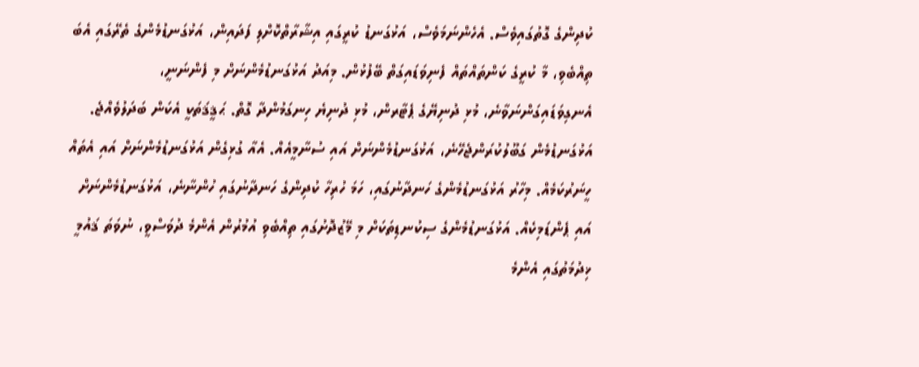ކުދިންގެ ގޮތުގައިވެސް. އެހެންނަމަވެސް، އަޅުގަނޑު ކުރީގައި އިޝާރާތްކޮށްލި ފަދައިން، އަޅުގަނޑުމެންގެ ތެރޭގައި އެބަ ތިއްބެވި، މާ ކުރީގެ ކަންތައްތައް ފެނިވަޑައިގަތް ބޭފުޅުން. މިއަދު އަޅުގަނޑުމެންނަށް މި ފެންނަނީ، އެނގިވަޑައިގަންނަވާނެ، މުޅި ދުނިޔޭގެ ޕެޓާރން، މުޅި ދުނިޔެ ހިނގަމުންދާ ގޮތް. ޙަޤީޤަތަކީ އެކަން ބަދަލުވެއްޖެ. އަޅުގަނޑުމެން ގަބޫލުކުރަންޖެހޭނެ، އަޅުގަނޑުމެންނަށް އައި ސުނާމީއެއް. އެއާ ގުޅިގެން އަޅުގަނޑުމެންނަށް އައި އެތައް ހީނަރުކަމެއް. މިހާރު އަޅުގަނޑުމެންގެ ހަނދާނުގައި، ހަމަ ހުރިހާ ކުދިންގެ ހަނދާނުގައި ހުންނާނެ، އަޅުގަނޑުމެންނަށް އައި ޕެންޑަމިކެއް. އަޅުގަނޑުމެންގެ ސިކުނޑިތަކަށް މި މޭޒުދޮށުގައި ތިއްބެވި އުމުރުން އެންމެ ދުވަސްވީ، ނުވަތަ ޤައުމީ ޚިދުމަތުގައި އެންމެ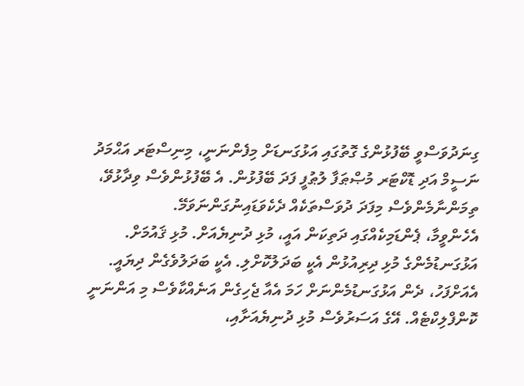ގިނަދުވަސްވީ ބޭފުޅުންގެ ގޮތުގައި އަޅުގަނޑަށް މިފެންނަނީ، މިނިސްޓަރ އަޙްމަދު ނަސީމް އަދި ޑޮކްޓަރ މުޞްޠަފާ ލުޠުފީ ފަދަ ބޭފުޅުން. އެ ބޭފުޅުންވެސް ވިދާޅުވޭ، ތިމަންނާމެންވެސް މިފަދަ ދުވަސްތަކެއް ދެކެވަޑައިނުގަންނަވަމޭ.
އެހެންވީމާ، ޕެންޑަމިކެއްގައި ދަތިކަން އައީ، މުޅި ދުނިޔެއަށް. މުޅި ޤައުމަށް. އަޅުގަނޑުމެންގެ މުޅި ދިރިއުޅުން އެކީ ބަދަލުކޮށްލި. އެކީ ބަދަލުވެގެން ދިޔައީ. އެއަށްފަހު، ދެން އަޅުގަނޑުމެންނަށް ހަމަ އެއާ ޖެހިގެން އަނެއްކާވެސް މި އަންނަނީ ކޮންފްލިކްޓެއް. އޭގެ އަސަރުވެސް މުޅި ދުނިޔެއަށާއި،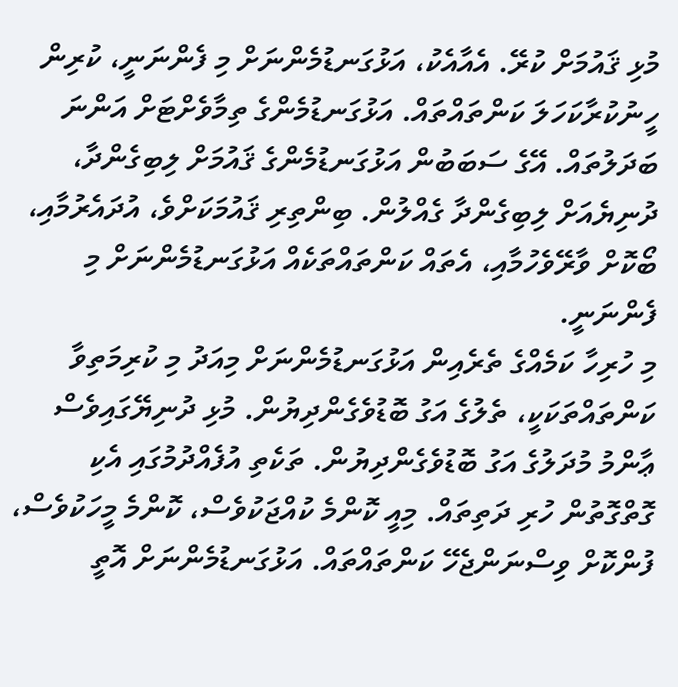މުޅި ޤައުމަށް ކުރޭ. އެއާއެކު، އަޅުގަނޑުމެންނަށް މި ފެންނަނީ، ކުރިން ހީނުކުރާކަހަލަ ކަންތައްތައް. އަޅުގަނޑުމެންގެ ތިމާވެށްޓަށް އަންނަ ބަދަލުތައް. އޭގެ ސަބަބުން އަޅުގަނޑުމެންގެ ޤައުމަށް ލިބިގެންދާ، ދުނިޔެއަށް ލިބިގެންދާ ގެއްލުން. ބިންތިރި ޤައުމަކަށްވެ، އުދައެރުމާއި، ބޯކޮށް ވާރޭވެހުމާއި، އެތައް ކަންތައްތަކެއް އަޅުގަނޑުމެންނަށް މި ފެންނަނީ.
މި ހުރިހާ ކަމެއްގެ ތެރެއިން އަޅުގަނޑުމެންނަށް މިއަދު މި ކުރިމަތިވާ ކަންތައްތަކަކީ، ތެލުގެ އަގު ބޮޑުވެގެންދިޔުން. މުޅި ދުނިޔޭގައިވެސް ޢާންމު މުދަލުގެ އަގު ބޮޑުވެގެންދިޔުން. ތަކެތި އުފެއްދުމުގައި އެކި ގޮތްގޮތުން ހުރި ދަތިތައް. މިއީ ކޮންމެ ކުއްޖަކުވެސް، ކޮންމެ މީހަކުވެސް، ފުންކޮށް ވިސްނަންޖެހޭ ކަންތައްތައް. އަޅުގަނޑުމެންނަށް އޮތީ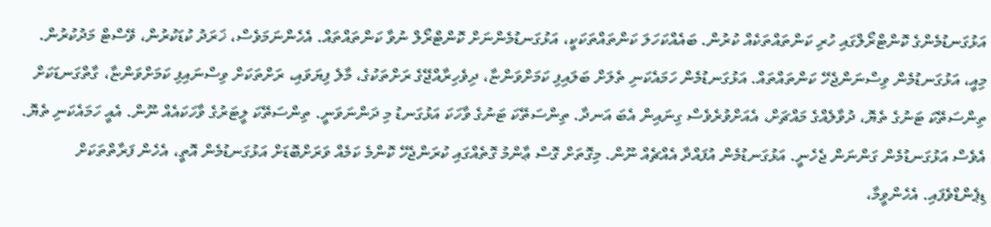އަޅުގަނޑުމެންގެ ކޮންޓްރޯލްގައި ހުރި ކަންތައްތަކެއް ކުރުން. ބައެއްކަހަލަ ކަންތައްތަކަކީ، އަޅުގަނޑުމެންނަށް ކޮންޓްރޯލް ނުވާ ކަންތައްތައް. އެހެންނަމަވެސް، ޚަރަދު ކުޑަކުރުން، ވޭސްޓް މަދުކުރުން. މިއީ، އަޅުގަނޑުމެން ވިސްނަންޖެހޭ ކަންތައްތައް. އަޅުގަނޑުމެން ހަމައެކަނި ތެލަށް ބަލައިފި ކަމަށްވަންޏާ، ދިވެހިރާއްޖޭގެ ރަށްތަކުގެ، މާލެ ފިޔަވައި، ރަށްތަކަށް ވިސްނައިފި ކަމަށްވަންޏާ، ގާތްގަނޑަކަށް ތިންސަތޭކަ ޓަނުގެ ތެޔޮ، ދުވާލެއްގެ މައްޗަށް، އެއަށްވުރެވެސް ގިނައިން އެބަ އަނދާ. ތިންސަތޭކަ ޓަނުގެ ވާހަކަ އަޅުގަނޑު މި ދަންނަވަނީ. ތިންސަތޭކަ ލީޓަރުގެ ވާހަކައެއް ނޫން. އެއީ ހަމައެކަނި ތެޔޮ. އެވެސް އަޅުގަނޑުމެން ގަންނަން ޖެހެނީ. އަޅުގަނޑުމެން އުފައްދާ އެއްޗެއް ނޫން. މިގޮތަށް ގޮސް ޢާންމު ގޮތެއްގައި ކުރަންޖެހޭ ކޮންމެ ކަމެއް ވަރަށްބޮޑަށް އަޅުގަނޑުމެން އޮތީ، އެހެން ފަރާތްތަކަށް ޑިޕެންޑްވެފައި. އެހެންވީމާ،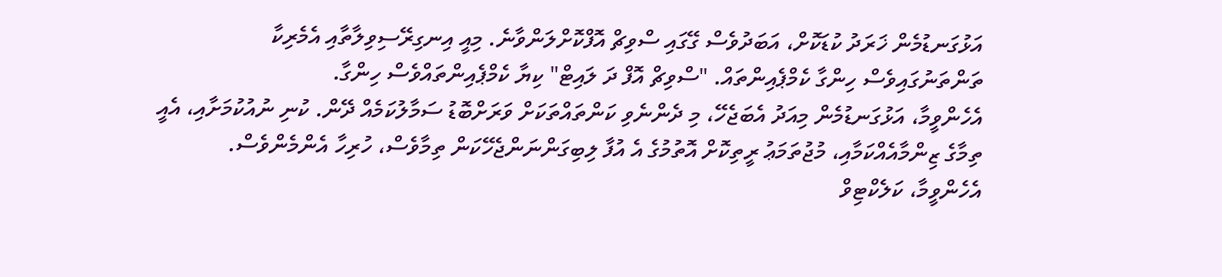އަޅުގަނޑުމެން ޚަރަދު ކުޑަކޮށް، އަބަދުވެސް ގޭގައި ސްވިޗް އޮފްކޮށްލަންވާނެ. މިއީ އިނގިރޭސިވިލާތާއި އެމެރިކާ ތަންތަނުގައިވެސް ހިންގާ ކެމްޕެއިންތައް. "ސްވިޗް އޮފް ދަ ލައިޓް" ކިޔާ ކެމްޕެއިންތައްވެސް ހިންގާ.
އެހެންވީމާ، އަޅުގަނޑުމެން މިއަދު އެބަޖެހޭ، މި ދެންނެވި ކަންތައްތަކަށް ވަރަށްބޮޑު ސަމާލުކަމެއް ދޭން. ކުނި ނުއުކުމަށާއި، އެއީ ތިމާގެ ޒިންމާއެއްކަމާއި، މުޖުތަމަޢު ރީތިކޮށް އޮތުމުގެ އެ އުފާ ލިބިގަންނަންޖެހޭކަން ތިމާވެސް، ހުރިހާ އެންމެންވެސް. އެހެންވީމާ، ކަލެކްޓިވް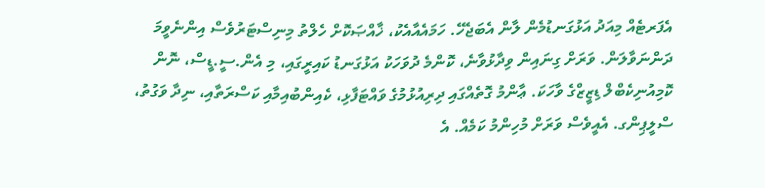އެފަރޓެއް މިއަދު އަޅުގަނޑުމެން ލާން އެބަޖެހޭ. ހަމައެއާއެކު، ޚާއްޞަކޮށް ހެލްތު މިނިސްޓަރުވެސް އިންނެވީމަ ދަންނަވާލަން. ވަރަށް ގިނައިން ވިދާޅުވާނެ، ކޮންމެ ދުވަހަކު އަޅުގަނޑު ކައިރީގައި، މި އެން.ސީ.ޑީސް، ނޮން ކޮމިއުނިކެބްލް ޑިޒީޒްގެ ވާހަކަ. ޢާންމު ގޮތެއްގައި ދިރިއުޅުމުގެ ވައްޓަފާޅި، ކެއިންބުއިމާއި ކަސްރަތާއި، ނިދާ ވަގުތު، ސްލީޕިންގ. އެއީވެސް ވަރަށް މުހިންމު ކަމެއް. އެ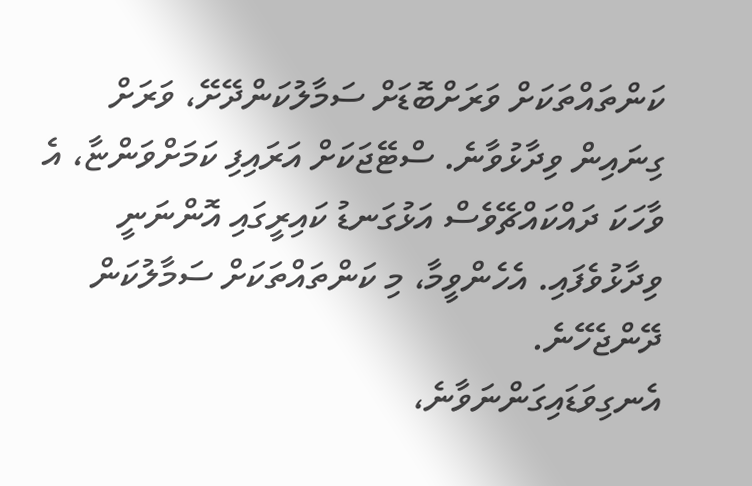ކަންތައްތަކަށް ވަރަށްބޮޑަށް ސަމާލުކަންދޭށޭ، ވަރަށް ގިނައިން ވިދާޅުވާނެ. ސްޓޭޖަކަށް އަރައިފި ކަމަށްވަންޏާ، އެ ވާހަކަ ދައްކައްޗޭވެސް އަޅުގަނޑު ކައިރީގައި އޮންނަނީ ވިދާޅުވެފައި. އެހެންވީމާ، މި ކަންތައްތަކަށް ސަމާލުކަން ދޭންޖެހޭނެ.
އެނގިވަޑައިގަންނަވާނެ،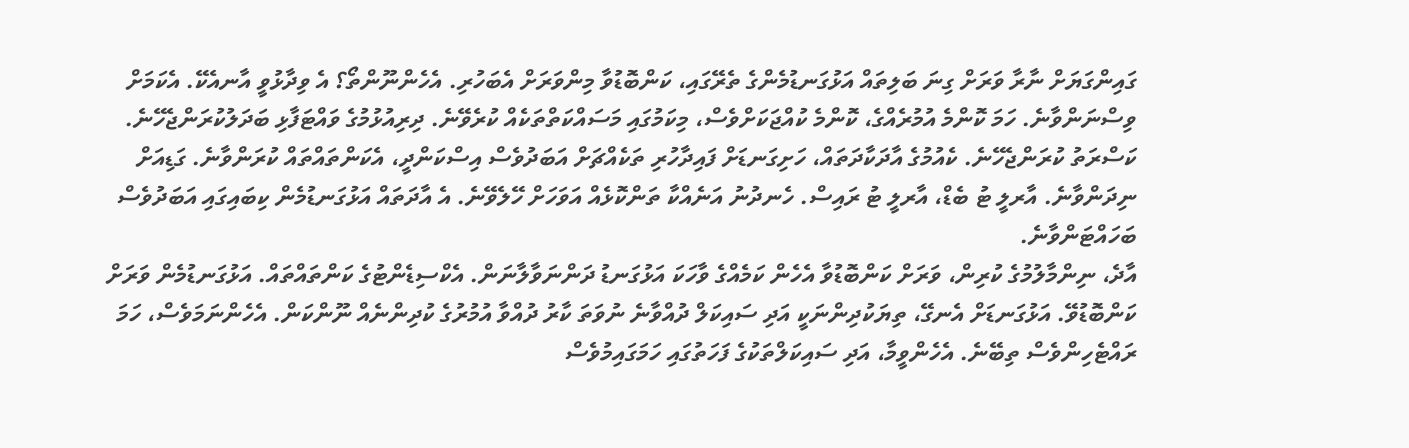ގައިންގަޔަށް ނާރާ ވަރަށް ގިނަ ބަލިތައް އަޅުގަނޑުމެންގެ ތެރޭގައި، ކަންބޮޑުވާ މިންވަރަށް އެބަހުރި. އެހެންނޫންތޯ؟ އެ ވިދާޅުވީ އާނއެކޭ. އެކަމަށް ވިސްނަންވާނެ. ހަމަ ކޮންމެ އުމުރެއްގެ، ކޮންމެ ކުއްޖަކަށްވެސް، މިކަމުގައި މަސައްކަތްތަކެއް ކުރެވޭނެ. ދިރިއުޅުމުގެ ވައްޓަފާޅި ބަދަލުކުރަންޖެހޭނެ. ކަސްރަތު ކުރަންޖެހޭނެ. ކެއުމުގެ އާދަކާދަތައް، ހަށިގަނޑަށް ފައިދާހުރި ތަކެއްޗަށް އަބަދުވެސް އިސްކަންދީ، އެކަންތައްތައް ކުރަންވާނެ. ގަޑިއަށް ނިދަންވާނެ. އާރލީ ޓު ބެޑް، އާރލީ ޓު ރައިސް. ހެނދުނު އަނެއްކާ ތަންކޮޅެއް އަވަހަށް ހޭލެވޭނެ. އެ އާދަތައް އަޅުގަނޑުމެން ކިބައިގައި އަބަދުވެސް ބަހައްޓަންވާނެ.
އާދެ، ނިންމާލުމުގެ ކުރިން، ވަރަށް ކަންބޮޑުވާ އެހެން ކަމެއްގެ ވާހަކަ އަޅުގަނޑު ދަންނަވާލާނަން. އެކްސިޑެންޓުގެ ކަންތައްތައް. އަޅުގަނޑުމެން ވަރަށް ކަންބޮޑުވޭ. އަޅުގަނޑަށް އެނގޭ، ތިޔަކުދިންނަކީ އަދި ސައިކަލް ދުއްވާނެ ނުވަތަ ކާރު ދުއްވާ އުމުރުގެ ކުދިންނެއް ނޫންކަން. އެހެންނަމަވެސް، ހަމަ ރައްޓެހިންވެސް ތިބޭނެ. އެހެންވީމާ، އަދި ސައިކަލްތަކުގެ ފަހަތުގައި ހަމަގައިމުވެސް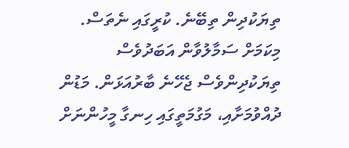ތިޔަކުދިން ތިބޭނެ. ކުރީގައި ނެތަސް. މިކަމަށް ސަމާލުވާން އަބަދުވެސް ތިޔަކުދިންވެސް ޖެހޭނެ ބާރުއަޅަން. މަޑުން ދުއްވުމަށާއި، މަގުމަތީގައި ހިނގާ މީހުންނަށް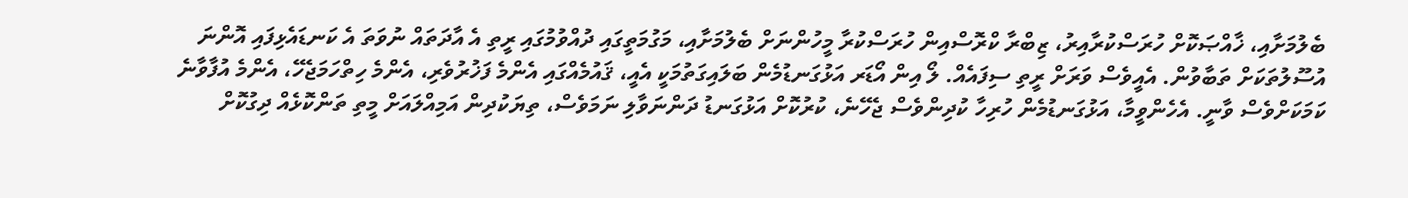ބެލުމަށާއި، ޚާއްޞަކޮށް ހުރަސްކުރާއިރު، ޒިބްރާ ކްރޮސްއިން ހުރަސްކުރާ މީހުންނަށް ބެލުމަށާއި، މަގުމަތީގައި ދުއްވުމުގައި ރީތި އެ އާދަތައް ނުވަތަ އެ ކަނޑައެޅިފައި އޮންނަ އުސޫލުތަކަށް ތަބާވުން. އެއީވެސް ވަރަށް ރީތި ސިފައެއް. ލޯ އިން އޯޑަރ އަޅުގަނޑުމެން ބަލައިގަތުމަކީ އެއީ، ޤައުމެއްގައި އެންމެ ފަޚުރުވެރި، އެންމެ ހިތްހަމަޖެހޭ، އެންމެ އުފާވާނެ ކަމަކަށްވެސް ވާނީ. އެހެންވީމާ، އަޅުގަނޑުމެން ހުރިހާ ކުދިންވެސް ޖެހޭނެ، ކުރުކޮށް އަޅުގަނޑު ދަންނަވާލި ނަމަވެސް، ތިޔަކުދިން އަމިއްލައަށް މީތި ތަންކޮޅެއް ދިގުކޮށް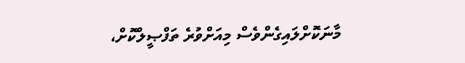މާނަކޮށްލައިގެންވެސް މިއަށްވުރެ ތަފްޞީލްކޮށް،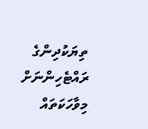ތިޔަކުދިންގެ ރައްޓެހިންނަށް މިވާހަކަތައް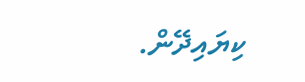ކިޔައިދޭން.